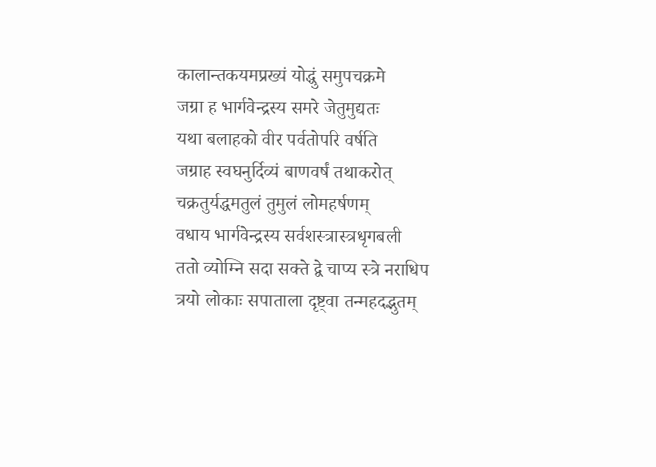कालान्तकयमप्रख्यं योद्धुं समुपचक्रमे
जग्रा ह भार्गवेन्द्रस्य समरे जेतुमुद्यतः
यथा बलाहको वीर पर्वतोपरि वर्षति
जग्राह स्वघनुर्दिव्यं बाणवर्षं तथाकरोत्
चक्रतुर्यद्धमतुलं तुमुलं लोमहर्षणम्
वधाय भार्गवेन्द्रस्य सर्वशस्त्रास्त्रधृगबली
ततो व्योम्नि सदा सक्ते द्वे चाप्य स्त्रे नराधिप
त्रयो लोकाः सपाताला दृष्ट्वा तन्महदद्भुतम्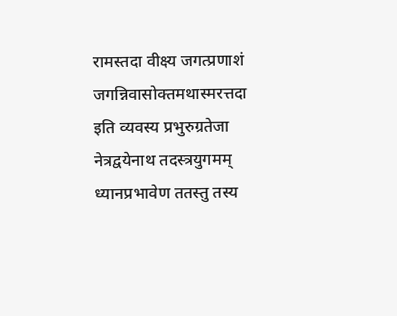रामस्तदा वीक्ष्य जगत्प्रणाशं जगन्निवासोक्तमथास्मरत्तदा
इति व्यवस्य प्रभुरुग्रतेजा नेत्रद्वयेनाथ तदस्त्रयुगमम्
ध्यानप्रभावेण ततस्तु तस्य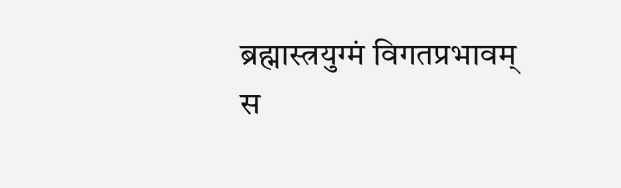ब्रह्मास्त्रयुग्मं विगतप्रभावम्
स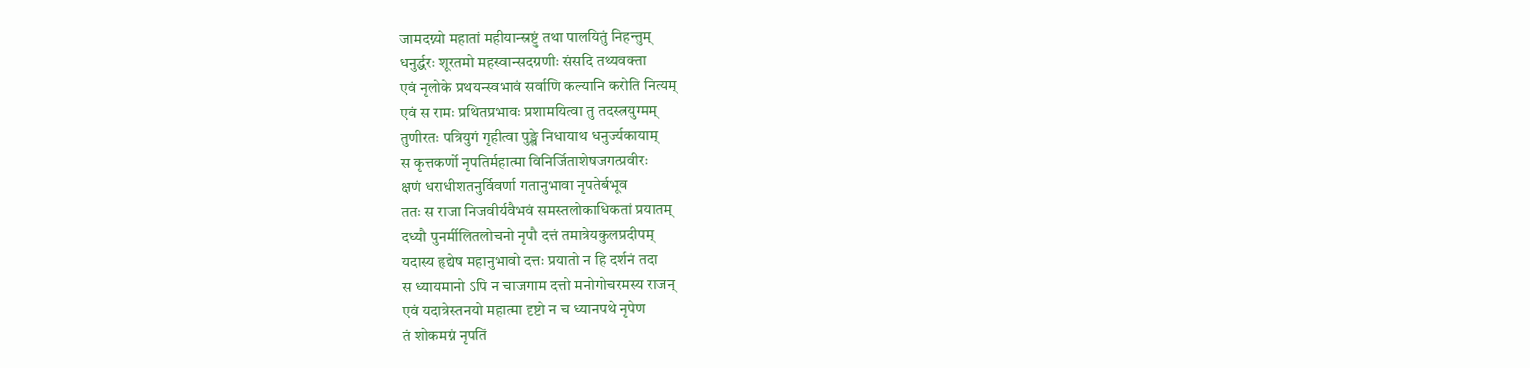जामदग्न्यो महातां महीयान्स्रष्टुं तथा पालयितुं निहन्तुम्
धनुर्द्धरः शूरतमो महस्वान्सदग्रणीः संसदि तथ्यवक्ता
एवं नृलोके प्रथयन्स्वभावं सर्वाणि कल्यानि करोति नित्यम्
एवं स रामः प्रथितप्रभावः प्रशामयित्वा तु तदस्त्रयुग्मम्
तुणीरतः पत्रियुगं गृहीत्वा पुङ्खे निधायाथ धनुर्ज्यकायाम्
स कृत्तकर्णो नृपतिर्महात्मा विनिर्जिताशेषजगत्प्रवीरः
क्षणं धराधीशतनुर्विवर्णा गतानुभावा नृपतेर्बभूव
ततः स राजा निजवीर्यवैभवं समस्तलोकाधिकतां प्रयातम्
दध्यौ पुनर्मीलितलोचनो नृपौ दत्तं तमात्रेयकुलप्रदीपम्
यदास्य हृद्येष महानुभावो दत्तः प्रयातो न हि दर्शनं तदा
स ध्यायमानो ऽपि न चाजगाम दत्तो मनोगोचरमस्य राजन्
एवं यदात्रेस्तनयो महात्मा दृष्टो न च ध्यानपथे नृपेण
तं शोकमग्नं नृपतिं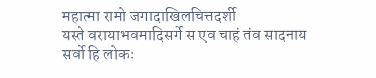महात्मा रामो जगादाखिलचित्तदर्शी
यस्ते वरायाभवमादिसर्गे स एव चाहं तंव सादनाय
सर्वो हि लोकः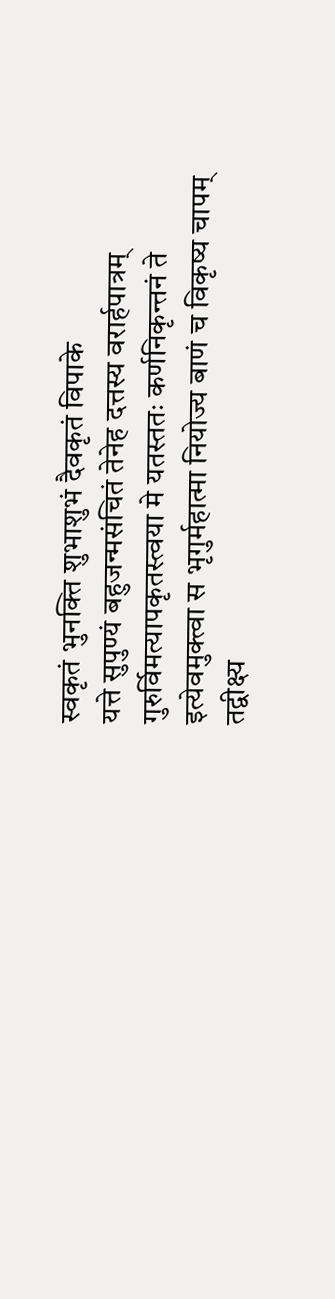स्वकृतं भुनक्ति शुभाशुभं दैवकृतं विपाके
यत्ते सुपुण्यं बहुजन्मसंचितं तेनेह दत्तस्य वरार्हपात्रम्
गुरुर्विमत्यापकृतस्त्वया मे यतस्ततः कर्णनिकृन्तनं ते
इत्येवमुक्त्वा स भृगुर्महात्मा नियोज्य बाणं च विकृष्य चापम्
तद्वीक्ष्य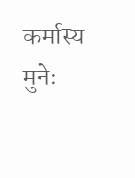कर्मास्य मुनेः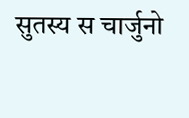सुतस्य स चार्जुनो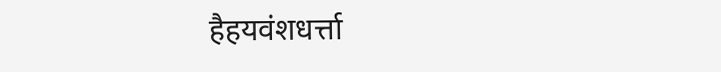हैहयवंशधर्त्ता